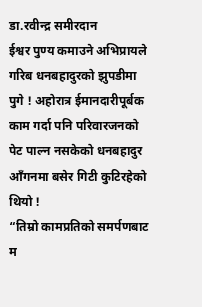डा.रवीन्द्र समीरदान
ईश्वर पुण्य कमाउने अभिप्रायले गरिब धनबहादुरको झुपडीमा पुगे ! अहोरात्र ईमानदारीपूर्बक काम गर्दा पनि परिवारजनको पेट पाल्न नसकेको धनबहादुर आँगनमा बसेर गिटी कुटिरहेको थियो !
“तिम्रो कामप्रतिको समर्पणबाट म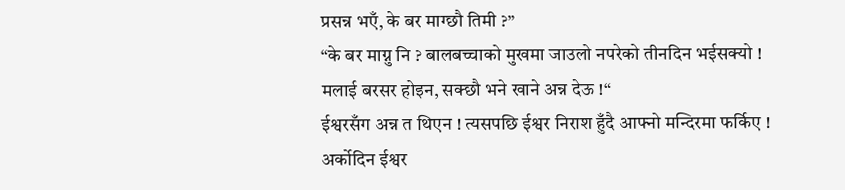प्रसन्न भएँ, के बर माग्छौ तिमी ?”
“के बर माग्नु नि ? बालबच्चाको मुखमा जाउलो नपरेको तीनदिन भईसक्यो ! मलाई बरसर होइन, सक्छौ भने खाने अन्न देऊ !“
ईश्वरसँग अन्न त थिएन ! त्यसपछि ईश्वर निराश हुँदै आफ्नो मन्दिरमा फर्किए ! अर्कोदिन ईश्वर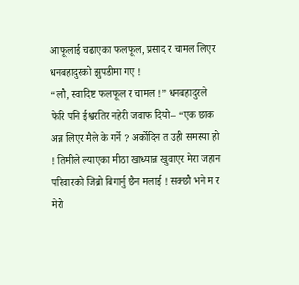आफूलाई चढाएका फलफूल, प्रसाद र चामल लिएर धनबहादुरको झुपडीमा गए !
“लौ, स्वादिष्ट फलफूल र चामल !” धनबहादुरले फेरि पनि ईश्वरतिर नहेरी जवाफ दियो– “एक छाक अन्न लिएर मैले के गर्ने ? अर्कोदिन त उही समस्या हो ! तिमीले ल्याएका मीठा खाध्यान्न खुवाएर मेरा जहान परिवारको जिब्रो बिगार्नु छैन मलाई ! सक्छौ भने म र मेरो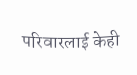परिवारलाई केही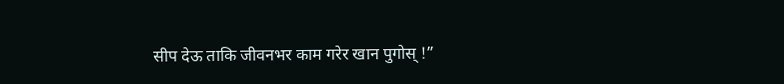सीप देऊ ताकि जीवनभर काम गरेर खान पुगोस् !”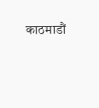काठमाडौं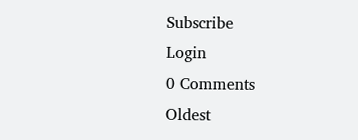Subscribe
Login
0 Comments
Oldest